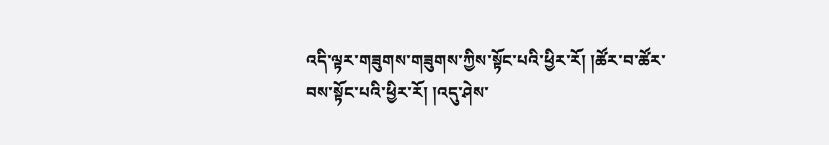འདི་ལྟར་གཟུགས་གཟུགས་ཀྱིས་སྟོང་པའི་ཕྱིར་རོ། །ཚོར་བ་ཚོར་བས་སྟོང་པའི་ཕྱིར་རོ། །འདུ་ཤེས་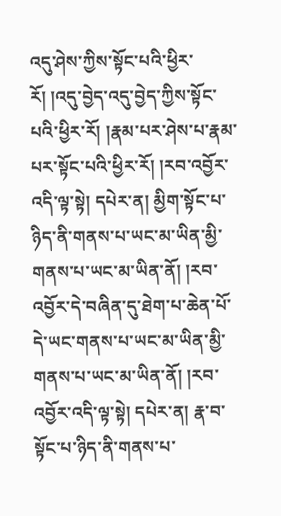འདུ་ཤེས་ཀྱིས་སྟོང་པའི་ཕྱིར་རོ། །འདུ་བྱེད་འདུ་བྱེད་ཀྱིས་སྟོང་པའི་ཕྱིར་རོ། །རྣམ་པར་ཤེས་པ་རྣམ་པར་སྟོང་པའི་ཕྱིར་རོ། །རབ་འབྱོར་འདི་ལྟ་སྟེ། དཔེར་ན། མྱིག་སྟོང་པ་ཉིད་ནི་གནས་པ་ཡང་མ་ཡིན་མྱི་གནས་པ་ཡང་མ་ཡིན་ནོ། །རབ་འབྱོར་དེ་བཞིན་དུ་ཐེག་པ་ཆེན་པོ་དེ་ཡང་གནས་པ་ཡང་མ་ཡིན་མྱི་གནས་པ་ཡང་མ་ཡིན་ནོ། །རབ་འབྱོར་འདི་ལྟ་སྟེ། དཔེར་ན། རྣ་བ་སྟོང་པ་ཉིད་ནི་གནས་པ་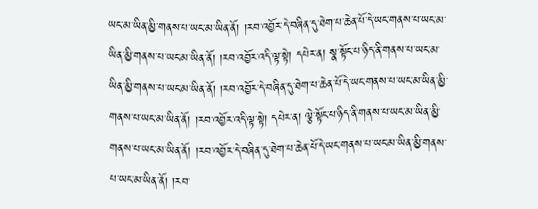ཡང་མ་ཡིན་མྱི་གནས་པ་ཡང་མ་ཡིན་ནོ། །རབ་འབྱོར་དེ་བཞིན་དུ་ཐེག་པ་ཆེན་པོ་དེ་ཡང་གནས་པ་ཡང་མ་ཡིན་མྱི་གནས་པ་ཡང་མ་ཡིན་ནོ། །རབ་འབྱོར་འདི་ལྟ་སྟེ། དཔེར་ན། སྣ་སྟོང་པ་ཉིད་ནི་གནས་པ་ཡང་མ་ཡིན་མྱི་གནས་པ་ཡང་མ་ཡིན་ནོ། །རབ་འབྱོར་དེ་བཞིན་དུ་ཐེག་པ་ཆེན་པོ་དེ་ཡང་གནས་པ་ཡང་མ་ཡིན་མྱི་གནས་པ་ཡང་མ་ཡིན་ནོ། །རབ་འབྱོར་འདི་ལྟ་སྟེ། དཔེར་ན། ལྕེ་སྟོང་པ་ཉིད་ནི་གནས་པ་ཡང་མ་ཡིན་མྱི་གནས་པ་ཡང་མ་ཡིན་ནོ། །རབ་འབྱོར་དེ་བཞིན་དུ་ཐེག་པ་ཆེན་པོ་དེ་ཡང་གནས་པ་ཡང་མ་ཡིན་མྱི་གནས་པ་ཡང་མ་ཡིན་ནོ། །རབ་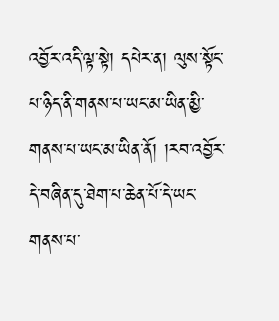འབྱོར་འདི་ལྟ་སྟེ། དཔེར་ན། ལུས་སྟོང་པ་ཉིད་ནི་གནས་པ་ཡང་མ་ཡིན་མྱི་གནས་པ་ཡང་མ་ཡིན་ནོ། །རབ་འབྱོར་དེ་བཞིན་དུ་ཐེག་པ་ཆེན་པོ་དེ་ཡང་གནས་པ་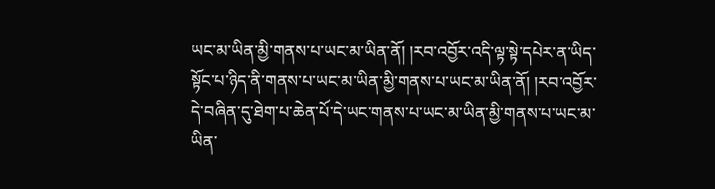ཡང་མ་ཡིན་མྱི་གནས་པ་ཡང་མ་ཡིན་ནོ། །རབ་འབྱོར་འདི་ལྟ་སྟེ་དཔེར་ན་ཡིད་སྟོང་པ་ཉིད་ནི་གནས་པ་ཡང་མ་ཡིན་མྱི་གནས་པ་ཡང་མ་ཡིན་ནོ། །རབ་འབྱོར་དེ་བཞིན་དུ་ཐེག་པ་ཆེན་པོ་དེ་ཡང་གནས་པ་ཡང་མ་ཡིན་མྱི་གནས་པ་ཡང་མ་ཡིན་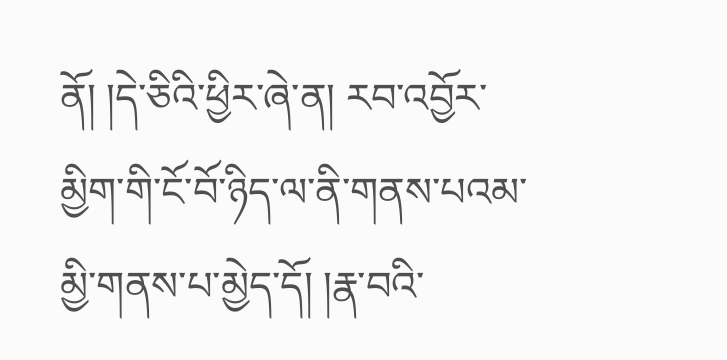ནོ། །དེ་ཅིའི་ཕྱིར་ཞེ་ན། རབ་འབྱོར་མྱིག་གི་ངོ་བོ་ཉིད་ལ་ནི་གནས་པའམ་མྱི་གནས་པ་མྱེད་དོ། །རྣ་བའི་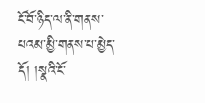ངོ་བོ་ཉིད་ལ་ནི་གནས་པའམ་མྱི་གནས་པ་མྱེད་དོ། །སྣའི་ངོ་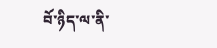བོ་ཉིད་ལ་ནི་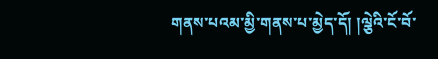གནས་པའམ་མྱི་གནས་པ་མྱེད་དོ། །ལྕེའི་ངོ་བོ་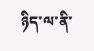ཉིད་ལ་ནི་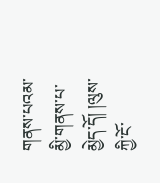གནས་པའམ་མྱི་གནས་པ་མྱེད་དོ། །ལུས་ཀྱི་ངོ་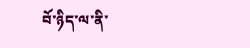བོ་ཉིད་ལ་ནི་